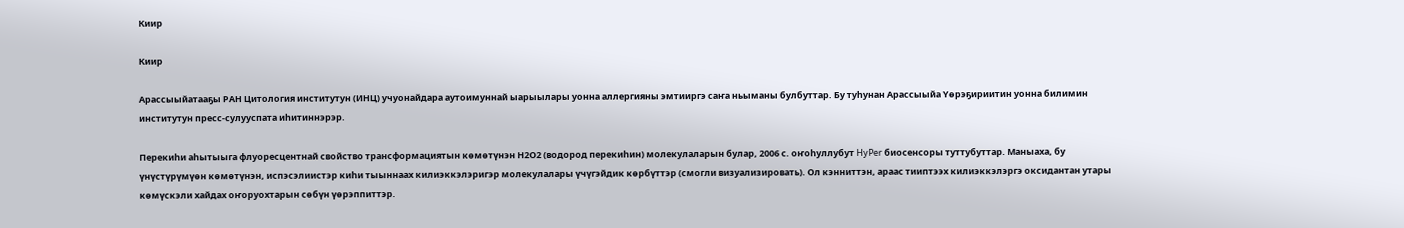Киир

Киир

Арассыыйатааҕы РАН Цитология институтун (ИНЦ) учуонайдара аутоимуннай ыарыылары уонна аллергияны эмтииргэ саҥа ньыманы булбуттар. Бу туһунан Арассыыйа Үөрэҕириитин уонна билимин институтун пресс-сулууспата иһитиннэрэр.

Перекиһи аһытыыга флуоресцентнай свойство трансформациятын көмөтүнэн Н2О2 (водород перекиһин) молекулаларын булар, 2006 с. оҥоһуллубут HyPer биосенсоры туттубуттар. Маныаха, бу үнүстүрүмүөн көмөтүнэн, испэсэлиистэр киһи тыыннаах килиэккэлэригэр молекулалары үчүгэйдик көрбүттэр (смогли визуализировать). Ол кэнниттэн, араас тииптээх килиэккэлэргэ оксидантан утары көмүскэли хайдах оҥоруохтарын сөбүн үөрэппиттэр.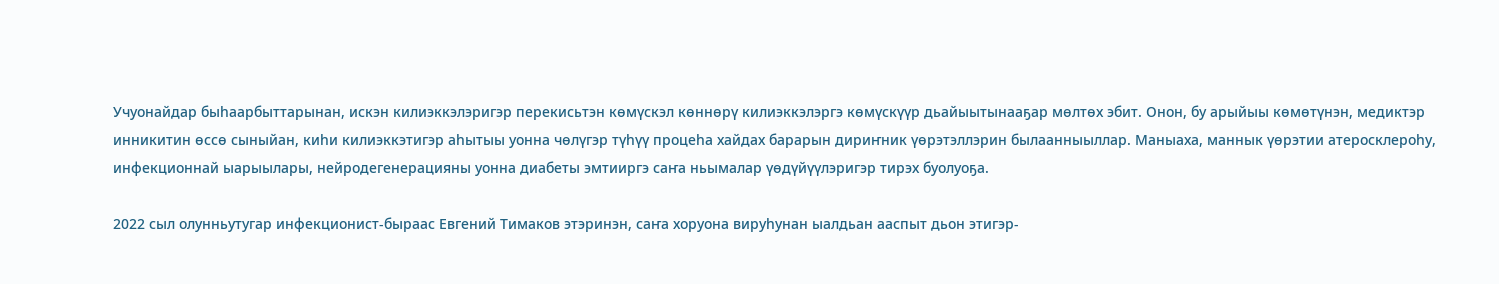Учуонайдар быһаарбыттарынан, искэн килиэккэлэригэр перекисьтэн көмүскэл көннөрү килиэккэлэргэ көмүскүүр дьайыытынааҕар мөлтөх эбит. Онон, бу арыйыы көмөтүнэн, медиктэр инникитин өссө сыныйан, киһи килиэккэтигэр аһытыы уонна чөлүгэр түһүү процеһа хайдах барарын дириҥник үөрэтэллэрин былаанныыллар. Маныаха, маннык үөрэтии атеросклероһу, инфекционнай ыарыылары, нейродегенерацияны уонна диабеты эмтииргэ саҥа ньымалар үөдүйүүлэригэр тирэх буолуоҕа.

2022 сыл олунньутугар инфекционист-быраас Евгений Тимаков этэринэн, саҥа хоруона вируһунан ыалдьан ааспыт дьон этигэр-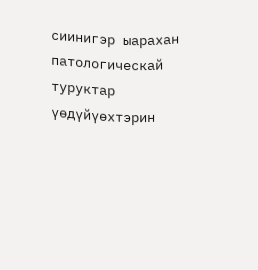сиинигэр ыарахан патологическай туруктар үөдүйүөхтэрин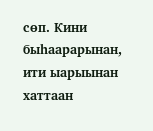сөп. Кини быһаарарынан, ити ыарыынан хаттаан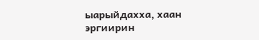ыарыйдахха, хаан эргиирин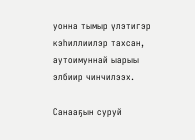уонна тымыр үлэтигэр кэһиллиилэр тахсан, аутоимуннай ыарыы элбиир чинчилээх.

Санааҕын суруй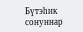Бүтэһик сонуннар